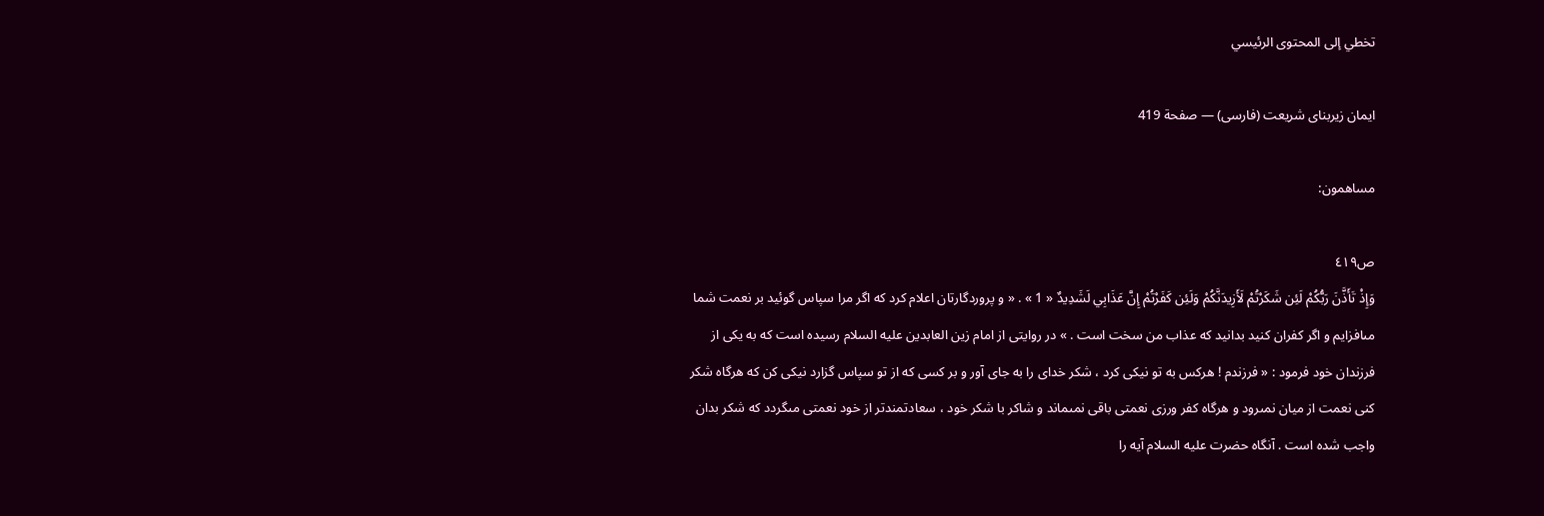تخطي إلى المحتوى الرئيسي

ايمان زيربناى شريعت (فارسى) — صفحة 419

مساهمون:

ص٤١٩
وَإِذْ تَأَذَّنَ رَبُّكُمْ لَئِن شَكَرْتُمْ لَأَزِيدَنَّكُمْ وَلَئِن كَفَرْتُمْ إِنَّ عَذَابِي لَشَدِيدٌ « 1 » . « و پروردگارتان اعلام كرد كه اگر مرا سپاس گوئيد بر نعمت شما مىافزايم و اگر كفران كنيد بدانيد كه عذاب من سخت است . » در روايتى از امام زين العابدين عليه السلام رسيده است كه به يكى از فرزندان خود فرمود : « فرزندم ! هركس به تو نيكى كرد ، شكر خداى را به جاى آور و بر كسى كه از تو سپاس گزارد نيكى كن كه هرگاه شكر كنى نعمت از ميان نمىرود و هرگاه كفر ورزى نعمتى باقى نمىماند و شاكر با شكر خود ، سعادتمندتر از خود نعمتى مىگردد كه شكر بدان واجب شده است . آنگاه حضرت عليه السلام آيه را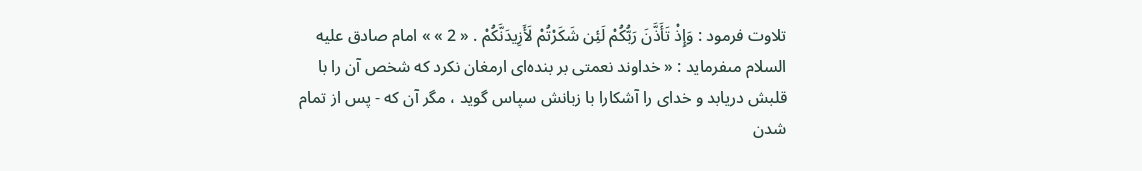تلاوت فرمود : وَإِذْ تَأَذَّنَ رَبُّكُمْ لَئِن شَكَرْتُمْ لَأَزِيدَنَّكُمْ . « 2 » » امام صادق عليه السلام مىفرمايد : « خداوند نعمتى بر بنده‌اى ارمغان نكرد كه شخص آن را با قلبش دريابد و خداى را آشكارا با زبانش سپاس گويد ، مگر آن كه - پس از تمام شدن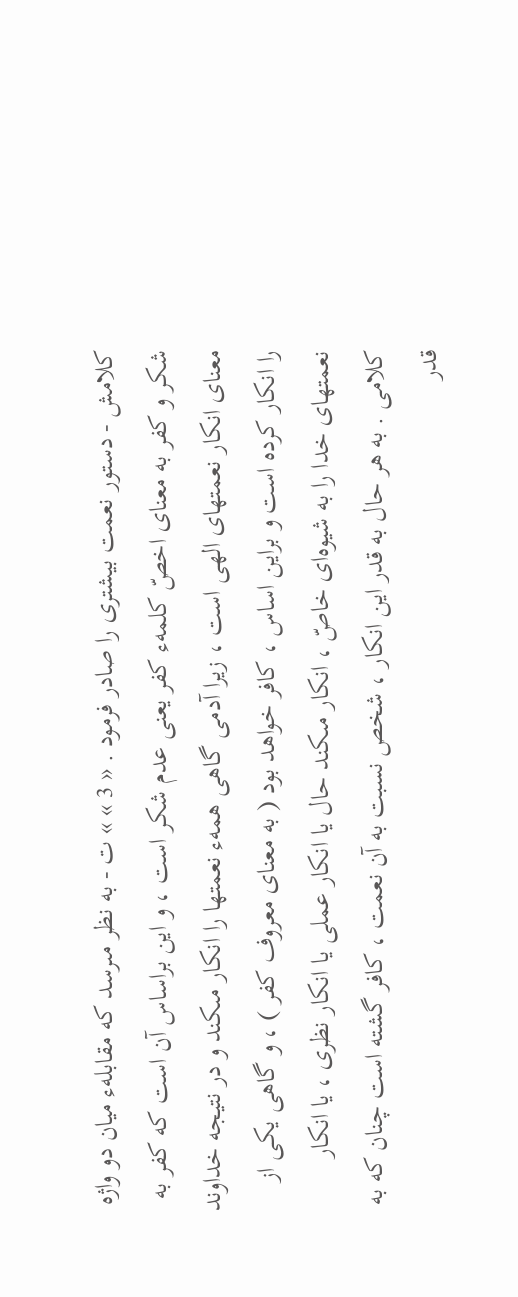كلامش - دستور نعمت بيشترى را صادر فرمود . « 3 » » ت - به نظر مىرسد كه مقابلهء ميان دو واژه شكر و كفر به معناى اخصّ كلمهء كفر يعنى عدم شكر است ، و اين براساس آن است كه كفر به معناى انكار نعمتهاى الهى است ، زيرا آدمى گاهى همهء نعمتها را انكار مىكند و در نتيجه خداوند را انكار كرده است و براين اساس ، كافر خواهد بود ( به معناى معروف كفر ) ، و گاهى يكى از نعمتهاى خدا را به شيوه‌اى خاصّ ، انكار مىكند حال يا انكار عملى يا انكار نظرى ، يا انكار كلامى . به هر حال به قدر اين انكار ، شخص نسبت به آن نعمت ، كافر گشته است چنان كه به قدر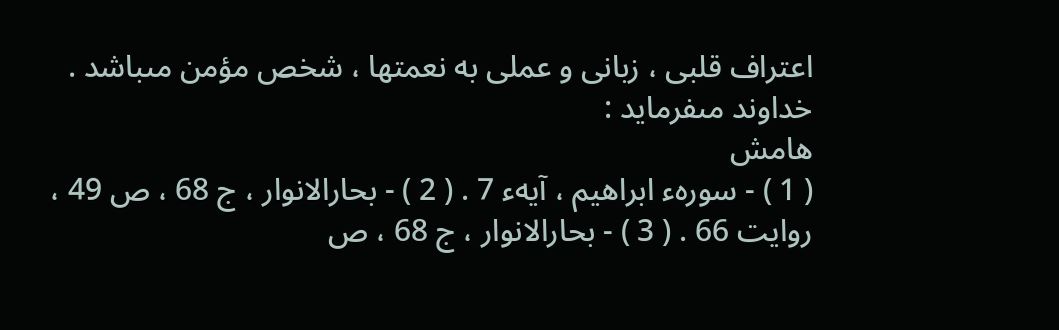اعتراف قلبى ، زبانى و عملى به نعمتها ، شخص مؤمن مىباشد . خداوند مىفرمايد :
هامش
( 1 ) - سورهء ابراهيم ، آيهء 7 . ( 2 ) - بحارالانوار ، ج 68 ، ص 49 ، روايت 66 . ( 3 ) - بحارالانوار ، ج 68 ، ص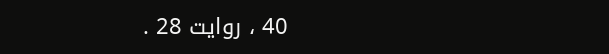40 ، روايت 28 .